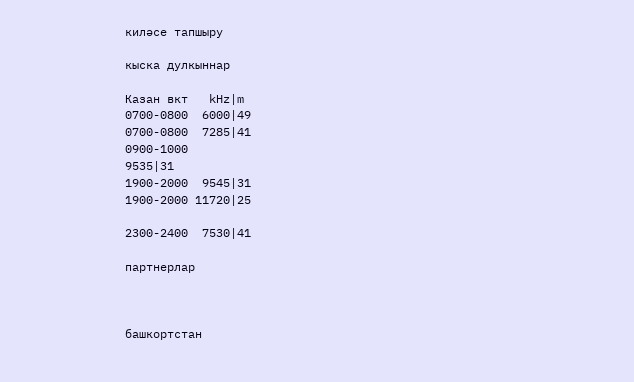киләсе тапшыру

кыска дулкыннар

Казан вкт   kHz|m
0700-0800  6000|49
0700-0800  7285|41
0900-1000
9535|31
1900-2000  9545|31
1900-2000 11720|25

2300-2400  7530|41

партнерлар



башкортстан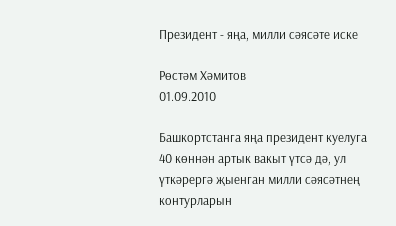Президент - яңа, милли сәясәте иске

Рөстәм Хәмитов
01.09.2010

Башкортстанга яңа президент куелуга 40 көннән артык вакыт үтсә дә, ул үткәрергә җыенган милли сәясәтнең контурларын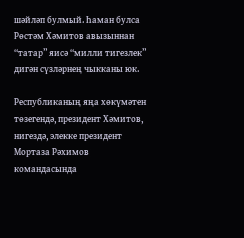шәйләп булмый. Һаман булса Рөстәм Хәмитов авызыннан “татар” яисә “милли тигезлек” дигән сүзләрнең чыкканы юк.

Республиканың яңа хөкүмәтен төзегендә, президент Хәмитов, нигездә, элекке президент Мортаза Рәхимов командасында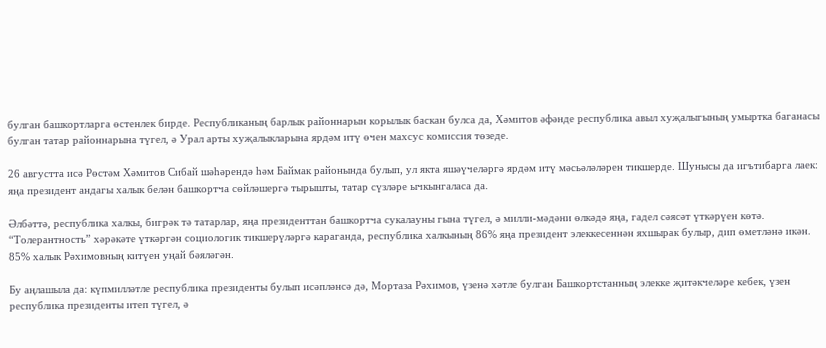булган башкортларга өстенлек бирде. Республиканың барлык районнарын корылык баскан булса да, Хәмитов әфәнде республика авыл хуҗалыгының умыртка баганасы булган татар районнарына түгел, ә Урал арты хуҗалыкларына ярдәм итү өчен махсус комиссия төзеде.

26 августта исә Рөстәм Хәмитов Сибай шәһәрендә һәм Баймак районында булып, ул якта яшәүчеләргә ярдәм итү мәсьәләләрен тикшерде. Шунысы да игътибарга лаек: яңа президент андагы халык белән башкортча сөйләшергә тырышты, татар сүзләре ычкынгаласа да.

Әлбәттә, республика халкы, бигрәк тә татарлар, яңа президенттан башкортча сукалауны гына түгел, ә милли-мәдәни өлкәдә яңа, гадел сәясәт үткәрүен көтә. “Толерантность” хәрәкәте үткәргән социологик тикшерүләргә караганда, республика халкының 86% яңа президент элеккесеннән яхшырак булыр, дип өметләнә икән. 85% халык Рәхимовның китүен уңай бәяләгән.

Бу аңлашыла да: күпмилләтле республика президенты булып исәпләнсә дә, Мортаза Рәхимов, үзенә хәтле булган Башкортстанның элекке җитәкчеләре кебек, үзен республика президенты итеп түгел, ә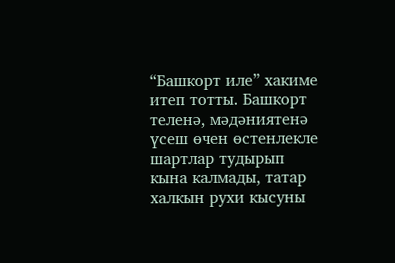“Башкорт иле” хакиме итеп тотты. Башкорт теленә, мәдәниятенә үсеш өчен өстенлекле шартлар тудырып кына калмады, татар халкын рухи кысуны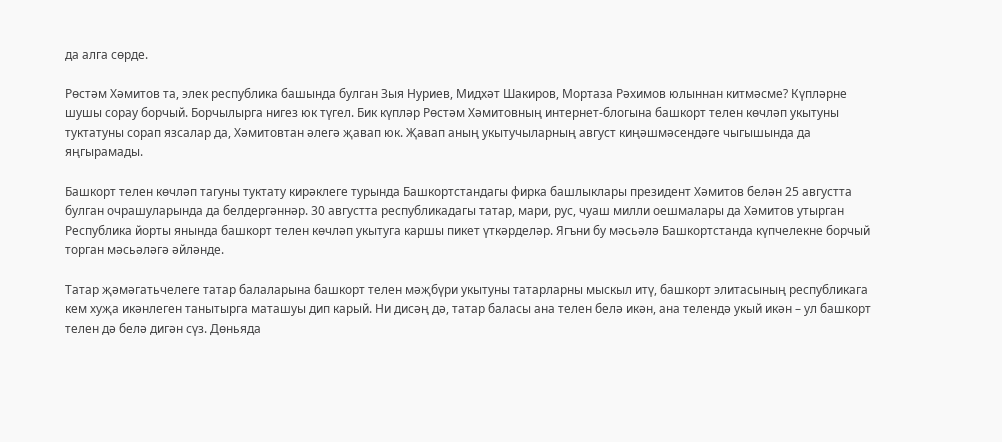да алга сөрде.

Рөстәм Хәмитов та, элек республика башында булган Зыя Нуриев, Мидхәт Шакиров, Мортаза Рәхимов юлыннан китмәсме? Күпләрне шушы сорау борчый. Борчылырга нигез юк түгел. Бик күпләр Рөстәм Хәмитовның интернет-блогына башкорт телен көчләп укытуны туктатуны сорап язсалар да, Хәмитовтан әлегә җавап юк. Җавап аның укытучыларның август киңәшмәсендәге чыгышында да яңгырамады.

Башкорт телен көчләп тагуны туктату кирәклеге турында Башкортстандагы фирка башлыклары президент Хәмитов белән 25 августта булган очрашуларында да белдергәннәр. 30 августта республикадагы татар, мари, рус, чуаш милли оешмалары да Хәмитов утырган Республика йорты янында башкорт телен көчләп укытуга каршы пикет үткәрделәр. Ягъни бу мәсьәлә Башкортстанда күпчелекне борчый торган мәсьәләгә әйләнде.

Татар җәмәгатьчелеге татар балаларына башкорт телен мәҗбүри укытуны татарларны мыскыл итү, башкорт элитасының республикага кем хуҗа икәнлеген танытырга маташуы дип карый. Ни дисәң дә, татар баласы ана телен белә икән, ана телендә укый икән – ул башкорт телен дә белә дигән сүз. Дөньяда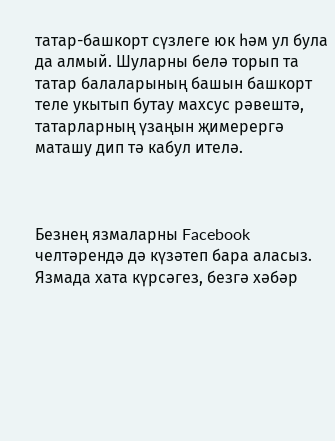татар-башкорт сүзлеге юк һәм ул була да алмый. Шуларны белә торып та татар балаларының башын башкорт теле укытып бутау махсус рәвештә, татарларның үзаңын җимерергә маташу дип тә кабул ителә.



Безнең язмаларны Facebook челтәрендә дә күзәтеп бара аласыз.
Язмада хата күрсәгез, безгә хәбәр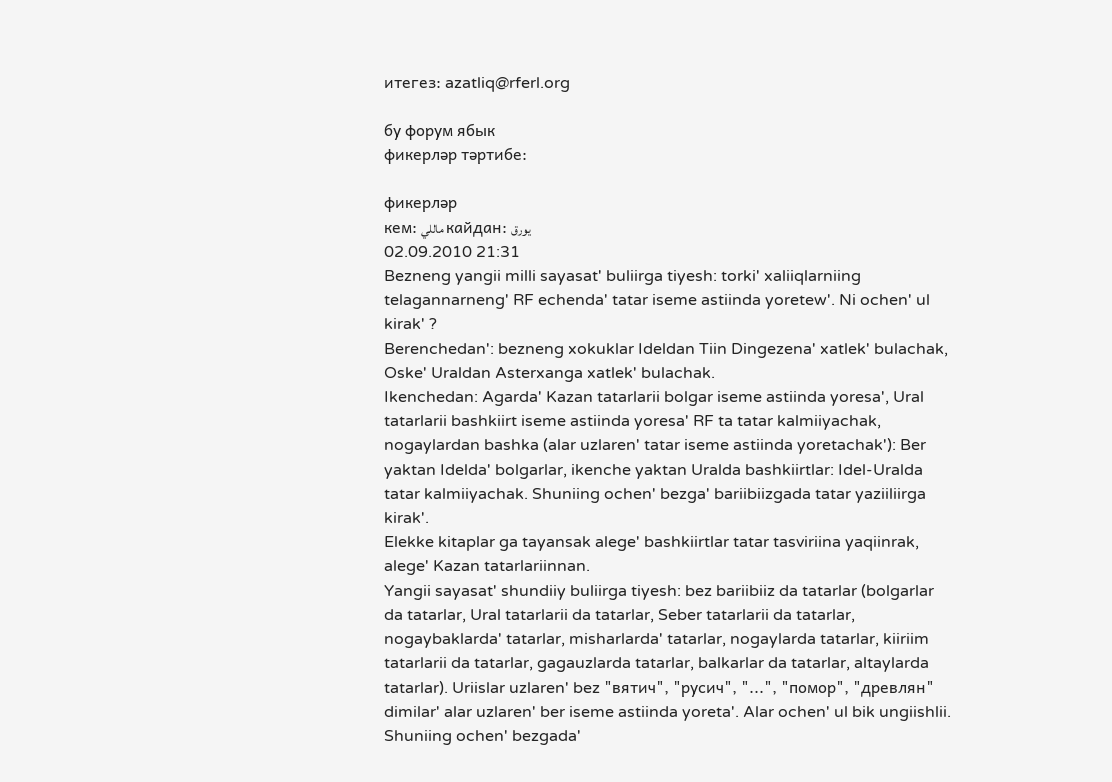итегез: azatliq@rferl.org

бу форум ябык
фикерләр тәртибе:

фикерләр
кем: ماللي кайдан: يورق
02.09.2010 21:31
Bezneng yangii milli sayasat' buliirga tiyesh: torki' xaliiqlarniing telagannarneng' RF echenda' tatar iseme astiinda yoretew'. Ni ochen' ul kirak' ?
Berenchedan': bezneng xokuklar Ideldan Tiin Dingezena' xatlek' bulachak, Oske' Uraldan Asterxanga xatlek' bulachak.
Ikenchedan: Agarda' Kazan tatarlarii bolgar iseme astiinda yoresa', Ural tatarlarii bashkiirt iseme astiinda yoresa' RF ta tatar kalmiiyachak, nogaylardan bashka (alar uzlaren' tatar iseme astiinda yoretachak'): Ber yaktan Idelda' bolgarlar, ikenche yaktan Uralda bashkiirtlar: Idel-Uralda tatar kalmiiyachak. Shuniing ochen' bezga' bariibiizgada tatar yaziiliirga kirak'.
Elekke kitaplar ga tayansak alege' bashkiirtlar tatar tasviriina yaqiinrak, alege' Kazan tatarlariinnan.
Yangii sayasat' shundiiy buliirga tiyesh: bez bariibiiz da tatarlar (bolgarlar da tatarlar, Ural tatarlarii da tatarlar, Seber tatarlarii da tatarlar, nogaybaklarda' tatarlar, misharlarda' tatarlar, nogaylarda tatarlar, kiiriim tatarlarii da tatarlar, gagauzlarda tatarlar, balkarlar da tatarlar, altaylarda tatarlar). Uriislar uzlaren' bez "вятич", "русич", "...", "помор", "древлян" dimilar' alar uzlaren' ber iseme astiinda yoreta'. Alar ochen' ul bik ungiishlii. Shuniing ochen' bezgada'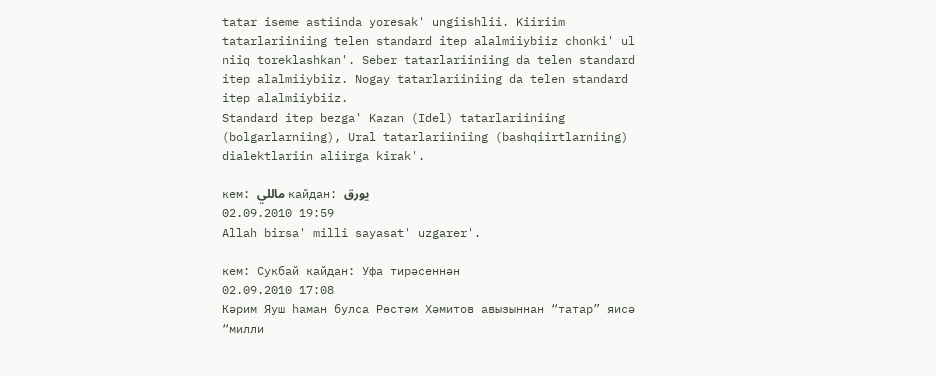tatar iseme astiinda yoresak' ungiishlii. Kiiriim tatarlariiniing telen standard itep alalmiiybiiz chonki' ul niiq toreklashkan'. Seber tatarlariiniing da telen standard itep alalmiiybiiz. Nogay tatarlariiniing da telen standard itep alalmiiybiiz.
Standard itep bezga' Kazan (Idel) tatarlariiniing (bolgarlarniing), Ural tatarlariiniing (bashqiirtlarniing) dialektlariin aliirga kirak'.

кем: ماللي кайдан: يورق
02.09.2010 19:59
Allah birsa' milli sayasat' uzgarer'.

кем: Сукбай кайдан: Уфа тирәсеннән
02.09.2010 17:08
Кәрим Яуш һаман булса Рөстәм Хәмитов авызыннан “татар” яисә “милли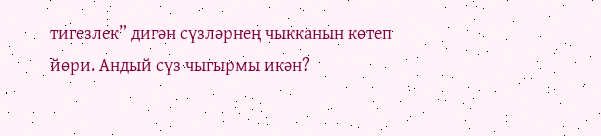тигезлек” дигән сүзләрнең чыкканын көтеп йөри. Андый сүз чыгырмы икән?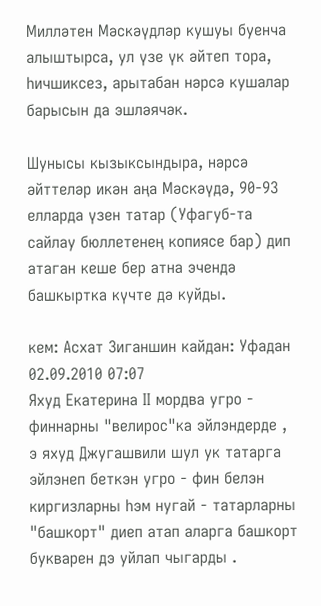Милләтен Мәскәүдләр кушуы буенча алыштырса, ул үзе үк әйтеп тора, һичшиксез, арытабан нәрсә кушалар барысын да эшләячәк.

Шунысы кызыксындыра, нәрсә әйттеләр икән аңа Мәскәүдә, 90-93 елларда үзен татар (Уфагуб-та сайлау бюллетенең копиясе бар) дип атаган кеше бер атна эчендә башкыртка күчте дә куйды.

кем: Асхат Зиганшин кайдан: Уфадан
02.09.2010 07:07
Яхуд Екатерина II мордва угро - финнарны "велирос"ка эйлэндерде , э яхуд Джугашвили шул ук татарга эйлэнеп беткэн угро - фин белэн киргизларны hэм нугай - татарларны "башкорт" диеп атап аларга башкорт букварен дэ уйлап чыгарды .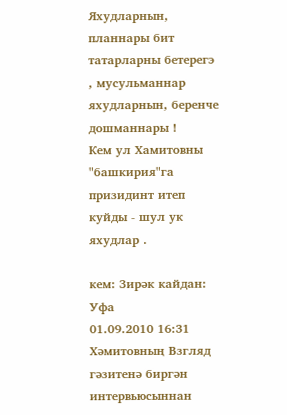Яхудларнын, планнары бит татарларны бетерегэ , мусульманнар яхудларнын, беренче дошманнары !
Кем ул Хамитовны "башкирия"га призидинт итеп куйды - шул ук яхудлар .

кем: Зирәк кайдан: Уфа
01.09.2010 16:31
Хәмитовның Взгляд гәзитенә биргән интервьюсыннан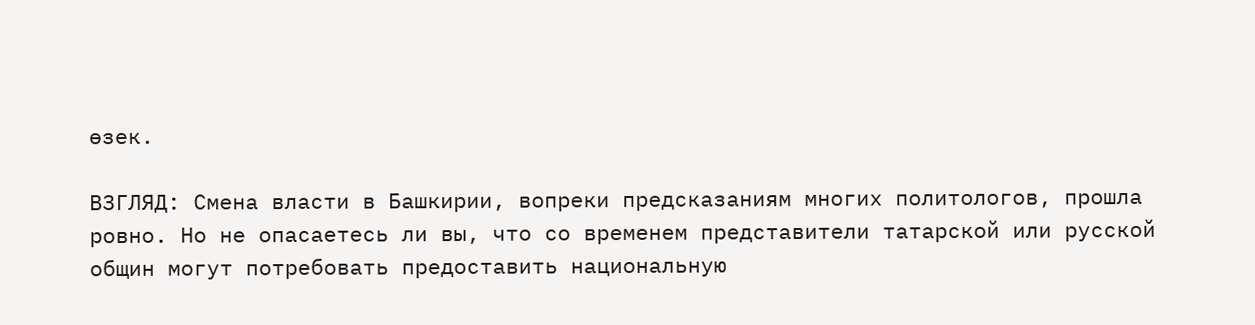өзек.

ВЗГЛЯД: Смена власти в Башкирии, вопреки предсказаниям многих политологов, прошла ровно. Но не опасаетесь ли вы, что со временем представители татарской или русской общин могут потребовать предоставить национальную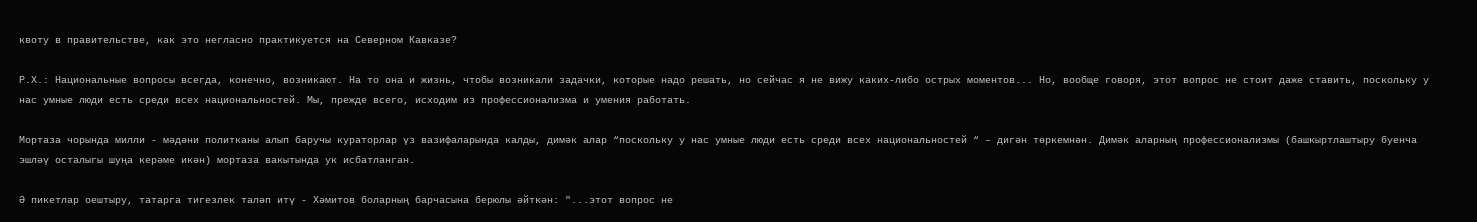квоту в правительстве, как это негласно практикуется на Северном Кавказе?

Р.Х.: Национальные вопросы всегда, конечно, возникают. На то она и жизнь, чтобы возникали задачки, которые надо решать, но сейчас я не вижу каких-либо острых моментов... Но, вообще говоря, этот вопрос не стоит даже ставить, поскольку у нас умные люди есть среди всех национальностей. Мы, прежде всего, исходим из профессионализма и умения работать.

Мортаза чорында милли - мәдәни политканы алып баручы кураторлар үз вазифаларында калды, димәк алар “поскольку у нас умные люди есть среди всех национальностей “ – дигән төркемнән. Димәк аларның профессионализмы (башкыртлаштыру буенча эшләү осталыгы шуңа керәме икән) мортаза вакытында ук исбатланган.

Ә пикетлар оештыру, татарга тигезлек таләп итү - Хәмитов боларның барчасына берюлы әйткән: "...этот вопрос не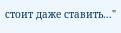стоит даже ставить..."